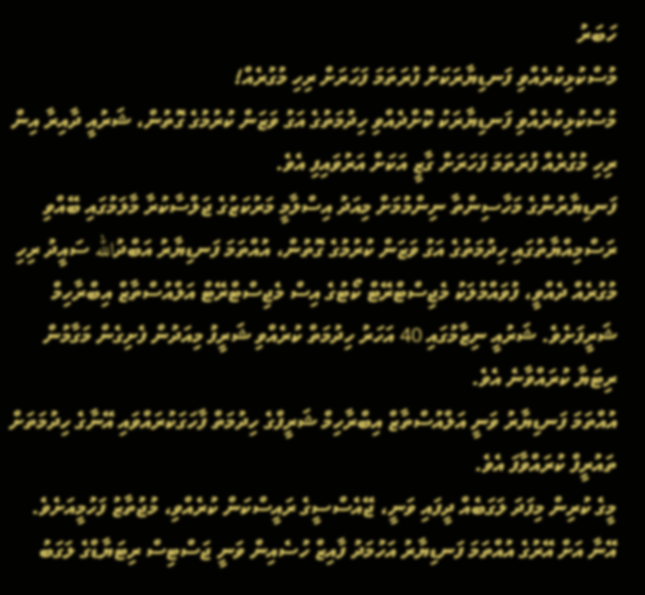ހަބަރު
މުސްކުޅިކުރެއްވި ފަނޑިޔާރަކަށް ފުރަތަމަ ފަހަރަށް ރިހި މުގުރެއް!
މުސްކުޅިކުރެއްވި ފަނޑިޔާރަކު ކޮށްދެއްވި ހިދުމަތުގެ އަގު ވަޒަން ކުރުމުގެ ގޮތުން، ޝަރުއީ ދާއިރާ އިން ރިހި މުގުރެއް ފުރަތަމަ ފަހަރަށް ގާޒީ އަކަށް އަރުވައިފި އެވެ.
ފަނޑިޔާރުންގެ މަހާސިންތާ ނިންމުމަށް މިއަދު އިސްލާމީ މަރުކަޒުގެ ޖަލްސާކުރާ މާލަމުގައި ބޭއްވި ރަސްމިއްޔާތުގައި ހިދުމަތުގެ އަގު ވަޒަން ކުރުމުގެ ގޮތުން، އުއްތަމަ ފަނޑިޔާރު އަބްދުالله ސައީދު ރިހި މުގުރެއް ދެއްވީ، ފުވައްމުލަކު މެޖިސްޓްރޭޓް ކޯޓުގެ އިސް މެޖިސްޓްރޭޓް އަލްއުސްތާޒް އިބްރާހިމް ޝަރީފަށެވެ. ޝަރުއީ ނިޒާމުގައި 40 އަހަރު ހިދުމަތް ކުރެއްވި ޝަރީފު މިއަދުން ފެށިގެން މަގާމުން ރިޓަޔާ ކުރައްވާނެ އެވެ.
އުއްތަމަ ފަނޑިޔާރު ވަނީ އަލްއުސްތާޒް އިބްރާހިމް ޝަރީފްގެ ހިދުމަތް ފާހަގަކުރައްވައި އޭނާގެ ހިދުމަތަށް ތައުރީފް ކުރައްވާފަ އެވެ.
މީގެ ކުރިން މިފަދަ ލަގަބެއް ދީފައި ވަނީ، ޖޭއެސްސީގެ ރައީސްކަން ކުރެއްވި، މުޖުތާޒު ފަހުމީއަށެވެ. އޭނާ އަށް އޭރުގެ އުއްތަމަ ފަނޑިޔާރު އަހުމަދު ފާއިޒް ހުސެއިން ވަނީ ޖަސްޓިސް ރިޓަޔާޑްގެ ލަގަބު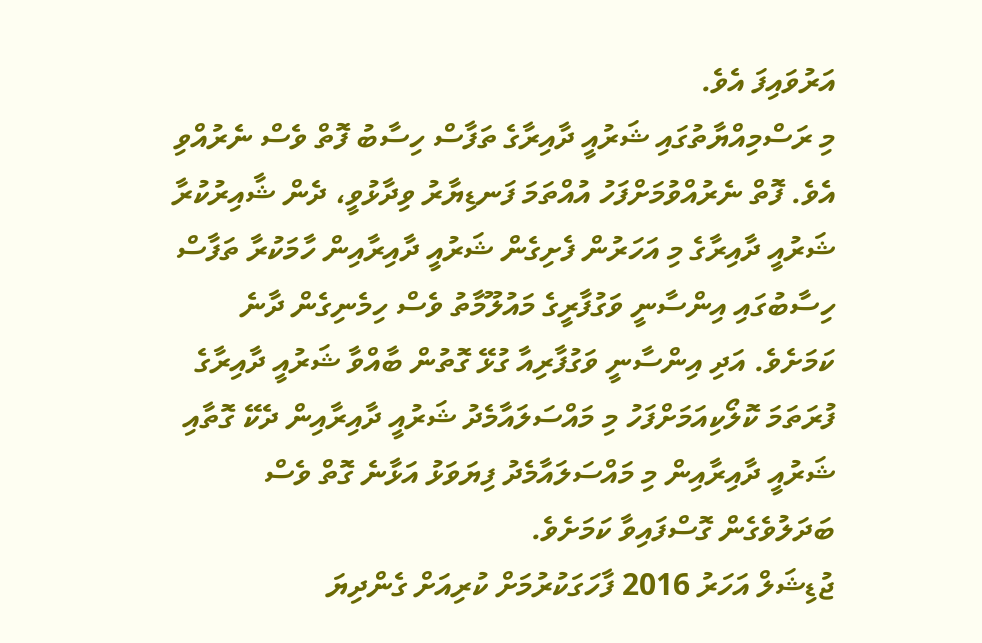އަރުވައިފަ އެވެ.
މި ރަސްމިއްޔާތުގައި ޝަރުއީ ދާއިރާގެ ތަފާސް ހިސާބު ފޮތް ވެސް ނެރުއްވި އެވެ. ފޮތް ނެރުއްވުމަށްފަހު އުއްތަމަ ފަނޑިޔާރު ވިދާޅުވީ، ދެން ޝާއިރުކުރާ ޝަރުއީ ދާއިރާގެ މި އަހަރުން ފެށިގެން ޝަރުއީ ދާއިރާއިން ހާމަކުރާ ތަފާސް ހިސާބުގައި އިންސާނީ ވަގުފާރީގެ މައުލޫމާތު ވެސް ހިމެނިގެން ދާނެ ކަމަށެވެ. އަދި އިންސާނީ ވަގުފާރިއާ ގުޅޭ ގޮތުން ބާއްވާ ޝަރުއީ ދާއިރާގެ ފުރަތަމަ ކޮލޯކިއަމަށްފަހު މި މައްސަލައާމެދު ޝަރުއީ ދާއިރާއިން ދެކޭ ގޮތާއި ޝަރުއީ ދާއިރާއިން މި މައްސަލައާމެދު ފިޔަވަޅު އަޅާނެ ގޮތް ވެސް ބަދަލުވެގެން ގޮސްފައިވާ ކަމަށެވެ.
ޖުޑިޝަލް އަހަރު 2016 ފާހަގަކުރުމަށް ކުރިއަށް ގެންދިޔަ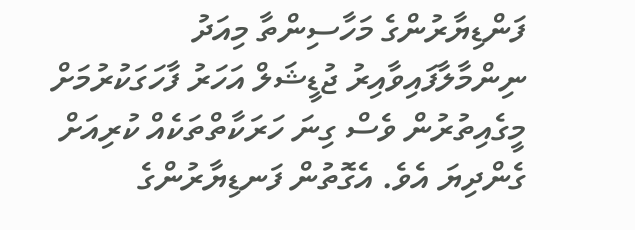ފަންޑިޔާރުންގެ މަހާސިންތާ މިއަދު ނިންމާލާފައިވާއިރު ޖުޑީޝަލް އަހަރު ފާހަގަކުރުމަށް މީގެއިތުރުން ވެސް ގިނަ ހަރަކާތްތަކެއް ކުރިއަށް ގެންދިޔަ އެވެ. އެގޮތުން ފަނޑިޔާރުންގެ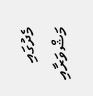މެދުގައި މަޝްވަރާއި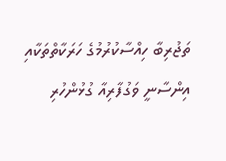ތަޖުރިބާ ހިއްސާކުރުމުގެ ހަރަކާތްތަކާއި އިންސާނީ ވަގުފާރިއާ ގުޅުންހުރި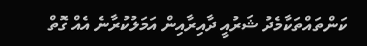ކަންތައްތަކާމެދު ޝަރުއީ ދާއިރާއިން އަމަލުކުރާނެ އެއް ގޮތް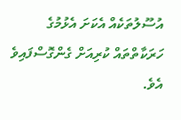އުސޫލުތަކެއް އެކަށަ އެޅުމުގެ ހަރަކާތްތައް ކުރިއަށް ގެންގޮސްފައިވެ އެވެ.